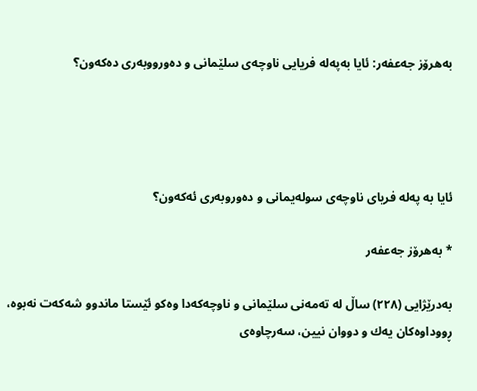بەهرۆز جەعفەر: ئایا بەپەلە فریایی ناوچەی سلێمانی و دەورووبەری دەکەون؟




ئایا به‌ په‌له‌ فریاى ناوچەی سوله‌یمانى و ده‌وروبه‌رى ئه‌كه‌ون؟

* به‌هرۆز جه‌عفه‌ر

به‌درێژایی (٢٢٨) ساڵ له‌ ته‌مه‌نى سلێمانى و ناوچه‌كه‌دا وه‌كو ئێستا ماندوو شه‌كه‌ت نه‌بوه‌، ڕووداوه‌كان یه‌ك و دووان نیین، سه‌رچاوه‌ى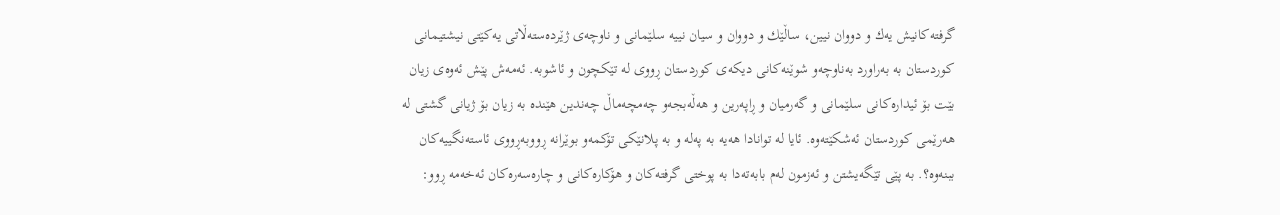گرفته‌كانیش یه‌ك و دووان نیین، ساڵێك و دووان و سیان نییه‌ سلێمانى و ناوچه‌ى ژێرده‌سته‌ڵاتى یه‌كێتى نیشتیمانى كوردستان به‌ به‌راورد به‌ناوچه‌و شوێنه‌كانى دیكه‌ى كوردستان ڕووى له‌ تێكچون و ئاشوبه‌. ئه‌مه‌ش پێش ئه‌وه‌ى زیان بێت بۆ ئیداره‌كانى سلێمانى و گه‌رمیان و ڕاپه‌رین و هه‌ڵه‌بجه‌و چه‌مچه‌ماڵ چه‌ندین هێنده‌ به‌ زیان بۆ ژیانى گشتى له‌ هه‌رێمى كوردستان ئه‌شكێته‌وه‌. ئایا له‌ توانادا هه‌یه‌ به‌ په‌له‌ و به‌ پلانێكى تۆكمه‌و بوێرانه‌ ڕووبه‌ڕووى ئاسته‌نگییه‌كان ببنه‌وه‌؟. به‌ پێى تێگه‌یشتن و ئه‌زمون له‌م بابه‌ته‌دا به‌ پوختى گرفته‌كان و هۆكاره‌كانى و چاره‌سه‌ره‌كان ئه‌خه‌مه‌ ڕوو: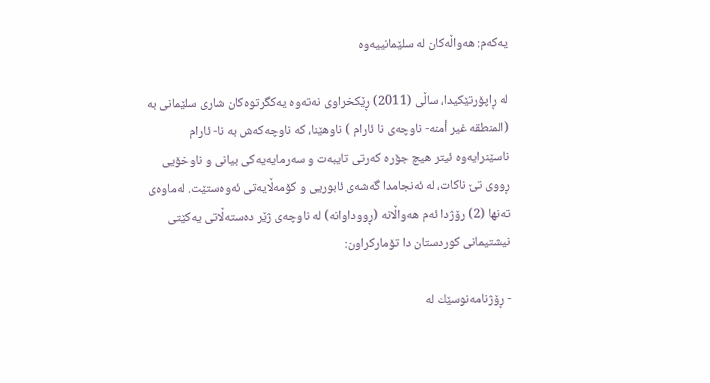یه‌كه‌م: هه‌واڵه‌كان له‌ سلێمانییه‌وه‌

له‌ ڕاپۆرتێكیدا، ساڵى (2011) ڕێكخراوى نه‌ته‌وه‌ یه‌كگرتوه‌كان شارى سلێمانى به‌ (المنطقه‌ غیر أمنه‌- ناوچه‌ى نا ئارام ) ناوهێنا، كه‌ ناوچه‌كه‌ش به‌ نا- ئارام ناسێنرایه‌وه‌ ئیتر هیچ جۆره‌ كه‌رتى تایبه‌ت و سه‌رمایه‌یه‌كى بیانى و ناوخۆیی ڕووى تێ ناكات، له‌ ئه‌نجامدا گه‌شه‌ى ئابوریی و كۆمه‌ڵایه‌تى ئه‌وه‌ستێت. له‌ماوه‌ى ته‌نها (2) رۆژدا ئه‌م هه‌واڵانه‌ (ڕووداوانه‌) له‌ ناوچه‌ى ژێر ده‌سته‌ڵاتى یه‌كێتى نیشتیمانى كوردستان دا تۆماركراون:

- ڕۆژنامه‌نوسێك له‌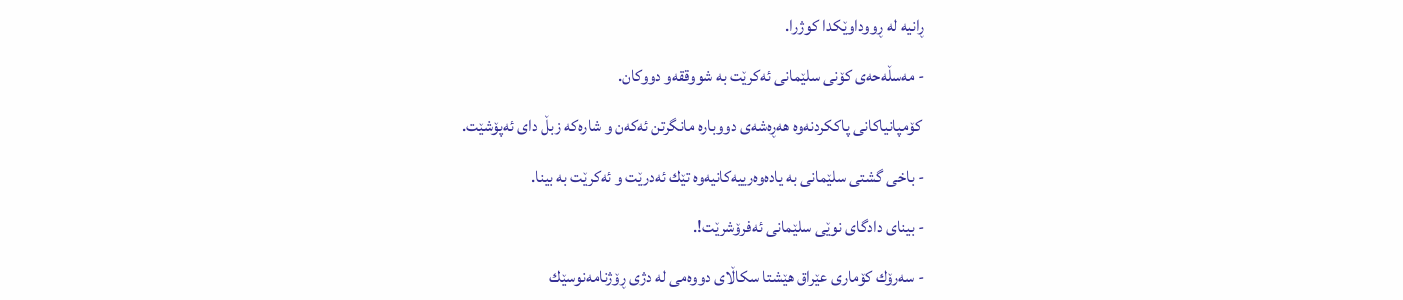ڕانیه‌ له‌ ڕووداوێكدا كوژرا.

- مه‌سڵه‌حه‌ى كۆنى سلێمانى ئه‌كرێت به‌ شووققه‌و دووكان.

 كۆمپانیاكانى پاككردنه‌وه‌ هه‌ڕه‌شه‌ى دووباره‌ مانگرتن ئه‌كه‌ن و شاره‌كه‌ زبڵ داى ئه‌پۆشێت.

- باخى گشتى سلێمانى به‌ یاده‌وه‌رییه‌كانیه‌وه‌ تێك ئه‌درێت و ئه‌كرێت به‌ بینا.

- بیناى دادگاى نوێى سلێمانى ئه‌فرۆشرێت!.

- سه‌رۆك كۆمارى عێراق هێشتا سكاڵاى دووه‌مى له‌ دژى ڕۆژنامه‌نوسێك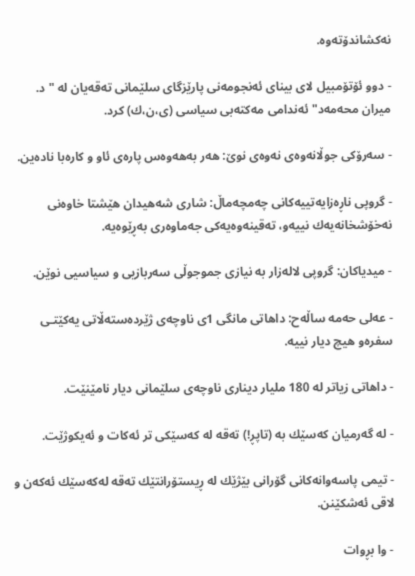نه‌كشاندۆته‌وه‌.

- دوو ئۆتۆمبیل لاى بیناى ئه‌نجومه‌نى پارێزگاى سلێمانى ته‌قه‌یان له‌ "د. میران محه‌مه‌د" ئه‌ندامى مه‌كته‌بى سیاسى (ی،ن،ك) كرد.

- سه‌رۆكى جوڵانه‌وه‌ى نه‌وه‌ى نوێ: هه‌ر به‌هه‌وه‌س پاره‌ى ئاو و كاره‌با ناده‌ین.

- گروپى ناڕه‌زایه‌تییه‌كانى چه‌مچه‌ماڵ: شارى شه‌هیدان هێشتا خاوه‌نى نه‌خۆشخانه‌یه‌ك نییه‌و، ته‌قینه‌وه‌یه‌كى جه‌ماوه‌رى به‌ڕێوه‌یه‌.

- میدیاكان: گروپى لاله‌زار به‌ نیازى جموجوڵى سه‌ربازیی و سیاسیی نوێن.

- عه‌لى حه‌مه‌ ساڵه‌ح: داهاتى مانگى 1ى ناوچه‌ى ژێرده‌سته‌ڵاتى یه‌كێتـى سفره‌و هیچ دیار نییە.

- داهاتى زیاتر له‌ 180 ملیار دینارى ناوچه‌ى سلێمانى دیار نامێنێت.

- له‌ گه‌رمیان كه‌سێك به‌ (تاپڕ!) ته‌قه‌ له‌ كه‌سێكى تر ئه‌كات و ئه‌یكوژێت.

- تیمى پاسه‌وانه‌كانى گۆرانى بێژێك له‌ ڕیستۆرانتێك ته‌قه‌ له‌كه‌سێك ئه‌كه‌ن و لاقى ئه‌شكێنن.

- وا بڕوات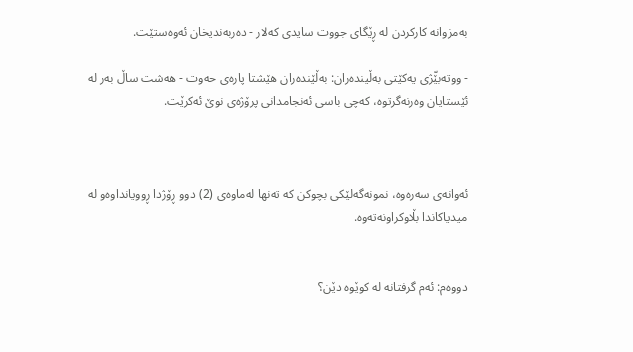به‌مزوانه‌ كاركردن له‌ ڕێگاى جووت سایدى كه‌لار - ده‌ربه‌ندیخان ئه‌وه‌ستێت.

- ووته‌بێّژى یه‌كێتى به‌ڵینده‌ران: به‌ڵێنده‌ران هێشتا پاره‌ى حه‌وت - هه‌شت ساڵ به‌ر له‌ ئێستایان وه‌رنه‌گرتوه‌، كه‌چى باسى ئه‌نجامدانى پرۆژه‌ى نوێ ئه‌كرێت.



ئه‌وانه‌ى سه‌ره‌وه‌، نمونه‌گه‌لێكی بچوکن كه‌ ته‌نها له‌ماوه‌ى (2) دوو ڕۆژدا ڕوویانداوه‌و له‌ میدیاكاندا بڵاوكراونه‌ته‌وه‌.


دووه‌م: ئه‌م گرفتانه‌ له‌ كوێوه‌ دێن؟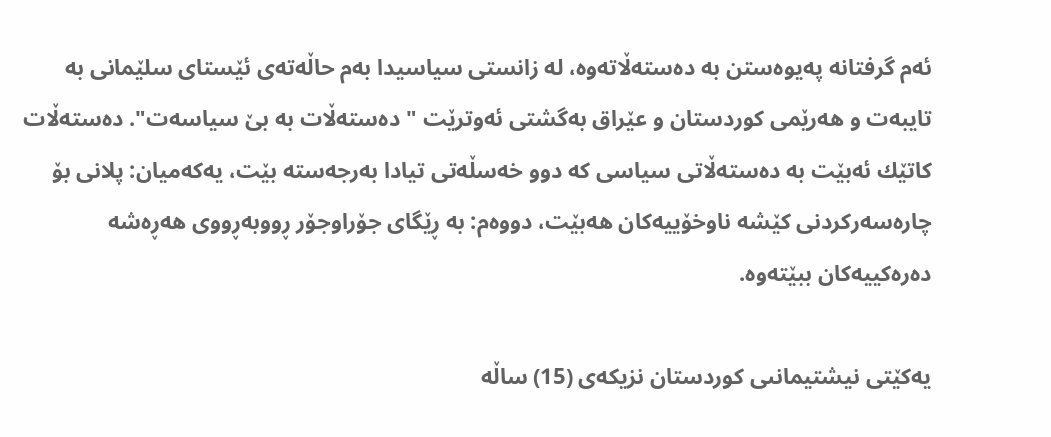ئه‌م گرفتانه‌ په‌یوه‌ستن به‌ ده‌سته‌ڵاته‌وه‌، له‌ زانستى سیاسیدا به‌م حاڵه‌ته‌ى ئێستاى سلێمانى به‌ تایبه‌ت و هه‌رێمى كوردستان و عێراق به‌گشتى ئه‌وترێت " ده‌سته‌ڵات به‌ بێ سیاسه‌ت". ده‌سته‌ڵات كاتێك ئه‌بێت به‌ ده‌سته‌ڵاتى سیاسى كه‌ دوو خه‌سڵه‌تى تیادا به‌رجه‌سته‌ بێت، یه‌كه‌میان: پلانى بۆ چاره‌سه‌ركردنى كێشه‌ ناوخۆییه‌كان هه‌بێت، دووه‌م: به‌ ڕێگاى جۆراوجۆر ڕووبه‌ڕووى هه‌ڕه‌شه‌ ده‌ره‌كییه‌كان ببێته‌وه‌.

یه‌كێتى نیشتیمانىى كوردستان نزیكه‌ى (15) ساڵه‌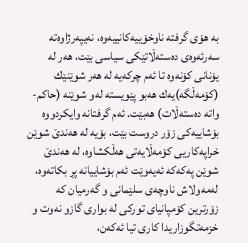به‌ هۆى گرفته‌ ناوخۆییه‌كانییه‌وه‌، نه‌یپه‌رژاوه‌ته‌ سه‌رئه‌وه‌ى ده‌سته‌ڵاتێكى سیاسى بێت، هه‌ر له‌ یۆنانى كۆنه‌وه‌ تا ئه‌م چركه‌یه‌ له‌ هه‌ر شوێنێك (كۆمه‌ڵگه‌)یه‌ك هه‌بو پێویسته‌ له‌و شوێنه‌ (حاكم- واته‌ ده‌سته‌ڵات) هه‌بێت. ئه‌م گرفتانه‌ وایكردووه‌ بۆشاییه‌كى زۆر دروست بێت، بۆیه‌ له‌ هه‌ندێ شوێن خراپه‌كاریی كۆمه‌ڵایه‌تى هه‌ڵكشاوه‌، له‌ هه‌ندێ شوێن په‌كه‌كه‌ ئه‌یه‌وێت ئه‌م بۆشاییانه‌ پڕ بكاته‌وه‌، له‌مه‌ولاش ناوچه‌ى سلێمانى و گه‌رمیان كه‌ زۆرترین كۆمپانیاى توركى له‌ بوارى گازو نه‌وت و خزمه‌تگوزاریدا كارى تیا ئه‌كه‌ن،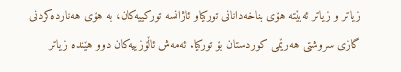زیاتر و زیاتر ئه‌بێته‌ هۆى بناخه‌دانانى توركیاو ئاژانسه‌ توركییه‌كان، به‌ هۆى هه‌نارده‌كردنى گازى سروشتى هه‌رێمى كوردستان بۆ توركیا. ئه‌مه‌ش ئاڵۆزییه‌كان دوو هێنده‌ زیاتر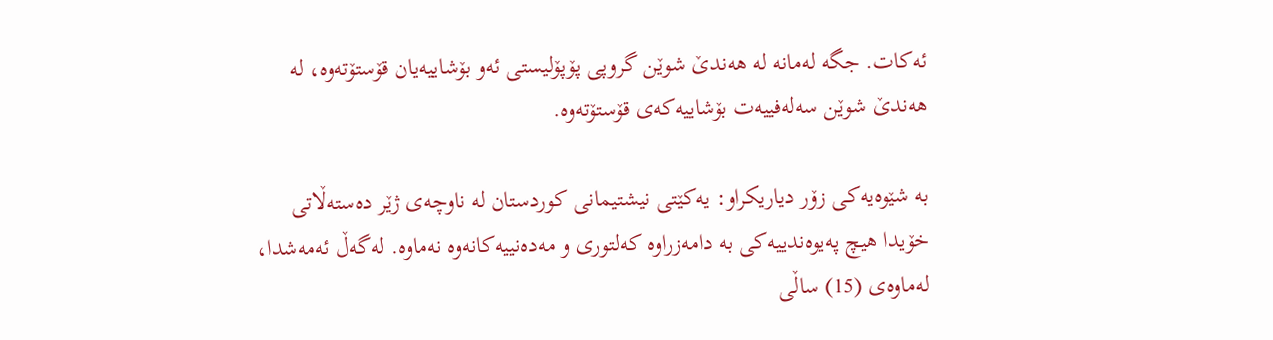ئه‌كات. جگه‌ له‌مانه‌ له‌ هه‌ندێ شوێن گروپى پۆپۆلیستى ئه‌و بۆشاییه‌یان قۆستۆته‌وه‌، له‌ هه‌ندێ شوێن سه‌له‌فییه‌ت بۆشاییه‌كه‌ى قۆستۆته‌وه‌.

به‌ شێوه‌یه‌كى زۆر دیاریكراو: یه‌كێتى نیشتیمانى كوردستان له‌ ناوچه‌ى ژێر ده‌سته‌ڵاتى خۆیدا هیچ په‌یوه‌ندییه‌كى به‌ دامه‌زراوه‌ كه‌لتورى و مه‌ده‌نییه‌كانه‌وه‌ نه‌ماوه‌. له‌گه‌ڵ ئه‌مه‌شدا، له‌ماوه‌ى (15) ساڵى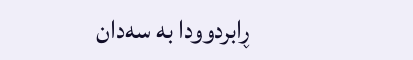ڕابردوودا به‌ سه‌دان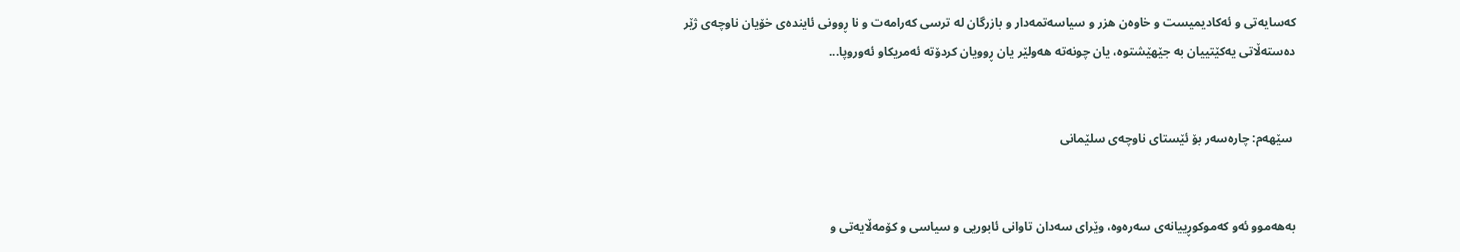كه‌سایه‌تى و ئه‌كادیمیست و خاوه‌ن هزر و سیاسه‌تمه‌دار و بازرگان له‌ ترسى كه‌رامه‌ت و نا ڕوونى ئاینده‌ى خۆیان ناوچه‌ى ژێر ده‌سته‌ڵاتى یه‌كێتییان به‌ جێهێشتوه‌، یان چونه‌ته‌ هه‌ولێر یان ڕوویان كردۆته‌ ئه‌مریكاو ئه‌وروپا...


 سێهەم: چاره‌سه‌ر بۆ ئێستاى ناوچه‌ى سلێمانى


به‌هه‌موو ئه‌و كه‌موكوڕییانه‌ى سه‌ره‌وه‌، وێراى سه‌دان تاوانى ئابوریی و سیاسى و كۆمه‌ڵایه‌تى و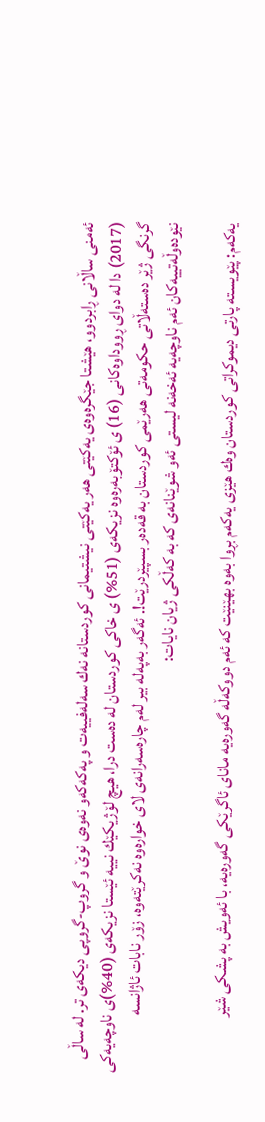ئه‌منى ساڵانى ڕابردوو، هێشتا جێگره‌وه‌ى یه‌كێتى هه‌ر یه‌كێتى نیشتیمانى كوردستانه‌ نه‌ك سه‌له‌فییه‌ت و په‌كه‌كه‌و نه‌وه‌ى نوێ و گروپ-گروپى دیكه‌ى تر. له‌ ساڵى (2017) دا له‌ دواى ڕووداوه‌كانى (16) ى ئۆكتۆبه‌ره‌وه‌ نزیكه‌ى (51%) ى خاكى كوردستان له‌ ده‌ست درا، هیچ لۆژیكێك نییه‌ ئێستا نزیكه‌ى (40%)ى ناوچه‌یه‌كى گرنگى ژێر ده‌سته‌ڵاتى حكومه‌تى هه‌رێمى كوردستان به‌ قه‌ده‌ر بسپێردرێت!. ئه‌گه‌ر به‌په‌له‌ بیر له‌م چاره‌سه‌رانه‌ى لای خواره‌وه‌ نه‌كرێته‌وه‌، زۆر نابات ئاژانسە نێودەوڵەتییەکان ئەم ناوچەیە ئەخەنە لیستی ئەو شوێنانەی کە بە کەڵکی ژیان نایات:

یه‌كه‌م: پێویسته‌ پارتى دیموكراتى كوردستان وه‌ك هێزى یه‌كه‌م بڕوا به‌وه‌ بهێنێت كه‌ ئه‌م دووكه‌ڵه‌ گه‌وره‌یه‌ ماناى ئاگرێكى گه‌وره‌یه‌، با ئه‌ویش به‌ پشكى شێر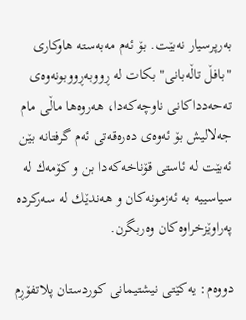به‌رپرسیار نه‌بێت. بۆ ئه‌م مه‌به‌سته‌ هاوكارى "بافڵ تاڵه‌بانى" بكات له‌ ڕووبه‌ڕووبونه‌وه‌ى ته‌حه‌دداكانى ناوچه‌كه‌دا، هه‌روه‌ها ماڵى مام جه‌لالیش بۆ ئه‌وه‌ى ده‌ره‌قه‌تى ئه‌م گرفتانه‌ بێن ئه‌بێت له‌ ئاستى قۆناخه‌كه‌دا بن و كۆمه‌ك له‌ سیاسییه‌ به‌ ئه‌زمونه‌كان و هه‌ندێك له‌ سه‌ركرده‌ په‌راوێزخراوه‌كان وه‌ربگرن.

دووه‌م: یه‌كێتى نیشتیمانى كوردستان پلاتفۆڕم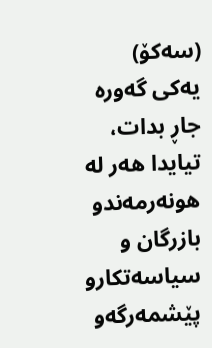(سه‌كۆ) یه‌كى گه‌وره‌ جاڕ بدات، تیایدا هه‌ر له‌ هونه‌رمه‌ندو بازرگان و سیاسه‌تكارو پێشمه‌رگه‌و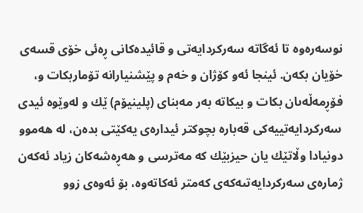نوسه‌ره‌وه‌ تا ئه‌گاته‌ سه‌ركردایه‌تى و قائیده‌كانى ڕه‌ئى خۆى قسه‌ى خۆیان بكه‌ن. ئینجا ئه‌و كۆژان و خه‌م و پێشنیارانه‌ تۆماربكات و، فۆڕمه‌ڵه‌ىان بكات و بیكاته‌ به‌ر مه‌بناى (پلینیۆم) ێك و له‌وێوه‌ ئیدى سه‌ركردایه‌تییه‌كى قه‌باره‌ بچوكتر ئیداره‌ى یه‌كێتى بده‌ن، له‌ هه‌موو دونیادا وڵاتێك یان حیزبێك كه‌ مه‌ترسى و هه‌ڕه‌شه‌كان زیاد ئه‌كه‌ن ژماره‌ى سه‌ركردایه‌تىه‌كه‌ى كه‌متر ئه‌كاته‌وه‌، بۆ ئه‌وه‌ى زوو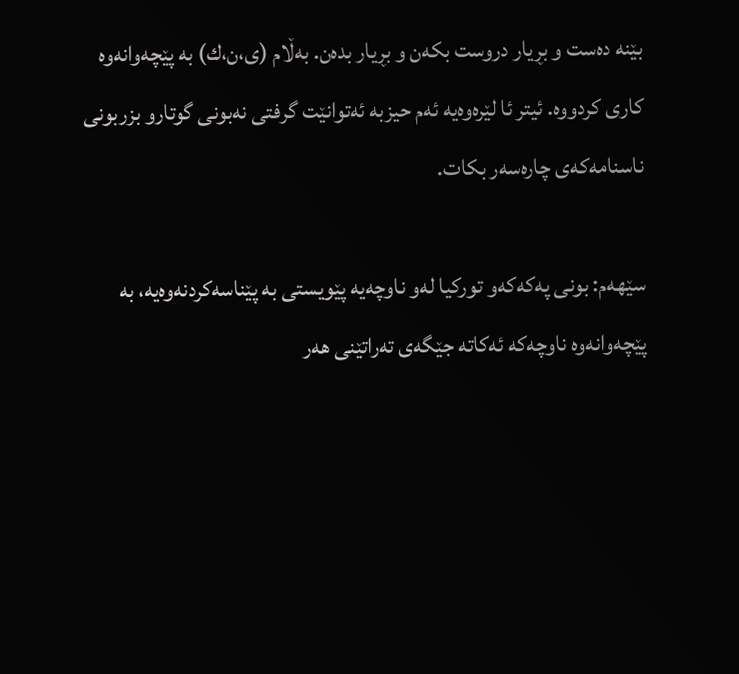بێنه‌ ده‌ست و بڕیار دروست بكه‌ن و بڕیار بده‌ن. به‌ڵام (ی،ن،ك) به‌ پێچه‌وانه‌وه‌ كارى كردووه‌. ئیتر ئا لێره‌وه‌یه‌ ئه‌م حیزبه‌ ئه‌توانێت گرفتى نه‌بونى گوتارو بزربونى ناسنامه‌كه‌ى چاره‌سه‌ر بكات.

سێهه‌م: بونى په‌كه‌كه‌و توركیا له‌و ناوچه‌یه‌ پێویستى به‌ پێناسه‌كردنه‌وه‌یه‌، به‌ پێچه‌وانه‌وه‌ ناوچه‌كه‌ ئه‌كاته‌ جێگه‌ى ته‌راتێنى هه‌ر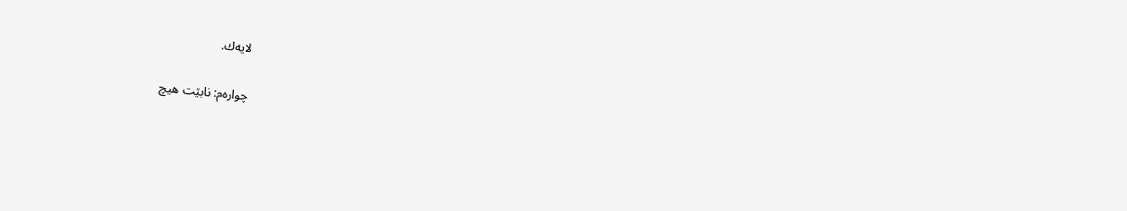لایه‌ك.

چواره‌م: نابێت هیچ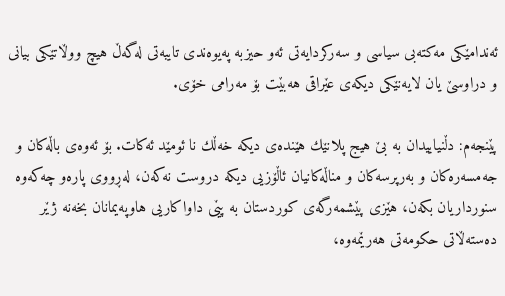ئه‌ندامێكى مه‌كته‌بى سیاسى و سه‌ركردایه‌تى ئه‌و حیزبه‌ په‌یوه‌ندى تایبه‌تى له‌گه‌ڵ هیچ ووڵاتێكى بیانى و دراوسێ یان لایه‌نێكى دیكه‌ی عێراقی هه‌بێت بۆ مه‌رامى خۆى.

پێنجه‌م: دڵنیاییدان به‌ بێ هیج پلانێك هێنده‌ى دیكه‌ خه‌ڵك نا ئومێد ئه‌كات. بۆ ئه‌وه‌ى باڵه‌كان و جه‌مسه‌ره‌كان و به‌رپرسه‌كان و مناڵه‌كانیان ئاڵۆزیی دیكه‌ دروست نه‌كه‌ن، له‌ڕووى پاره‌و چه‌كه‌وه‌ سنورداریان بكه‌ن، هێزى پێشمه‌رگه‌ى كوردستان به‌ پێى داواكاریى هاوپه‌یمانان بخه‌نه‌ ژێر ده‌سته‌ڵاتى حكومه‌تى هه‌رێمه‌وه‌،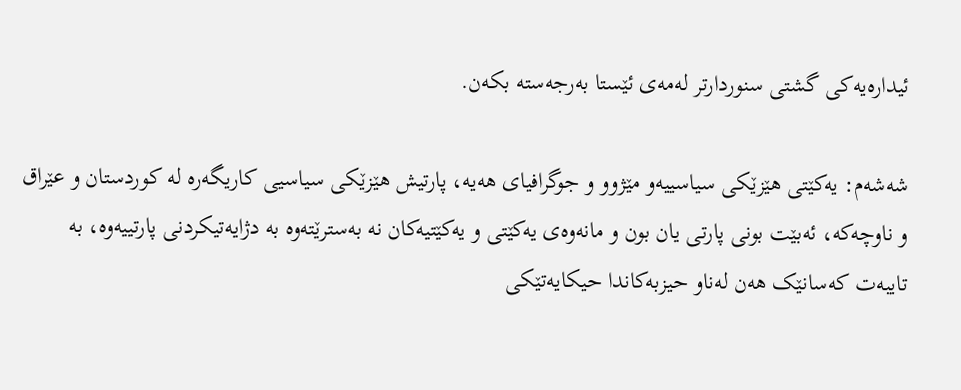ئیداره‌یه‌كى گشتى سنوردارتر له‌مه‌ى ئێستا به‌رجه‌سته‌ بكه‌ن.

شەشەم: یەکێتی هێزێکی سیاسییەو مێژوو و جوگرافیای هەیە، پارتیش هێزێكی سیاسیی کاریگەرە لە کوردستان و عێراق و ناوچەکە، ئەبێت بونی پارتی یان بون و مانەوەی یەکێتی و یەکێتیەکان نە بەسترێتەوە بە دژایەتیکردنی پارتییەوە، بە تایبەت کەسانێک هەن لەناو حیزبەکاندا حیکایەتێکی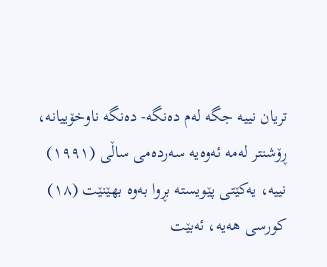تریان نییە جگە لەم دەنگە- دەنگە ناوخۆییانە، ڕۆشنتر لەمە ئەوەیە سەردەمی ساڵی (١٩٩١) نییە، یەکێتی پێویستە بڕوا بەوە بهێنێت (١٨) کورسی هەیە، ئەبێت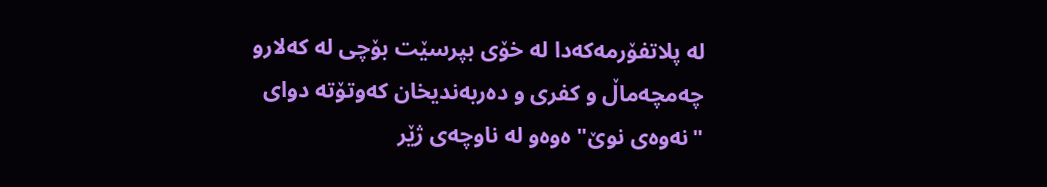لە پلاتفۆرمەکەدا لە خۆی بپرسێت بۆچی لە کەلارو چەمچەماڵ و کفری و دەربەندیخان کەوتۆتە دوای "نەوەی نوێ" ەوەو لە ناوچەی ژێر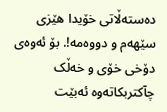دەستەڵاتی خۆیدا ‌هێزی سێهەم و دووەمە!. بۆ ئەوەی دۆخی خۆی و خەڵک چآکتربکاتەوە ئەبێت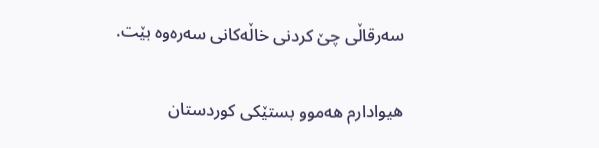سەرقاڵی چێ کردنی خاڵەکانی سەرەوە بێت.

هیوادارم هەموو بستێکی کوردستان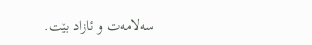سەلامەت و ئازاد بێت.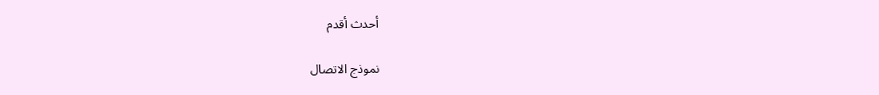أحدث أقدم

نموذج الاتصال